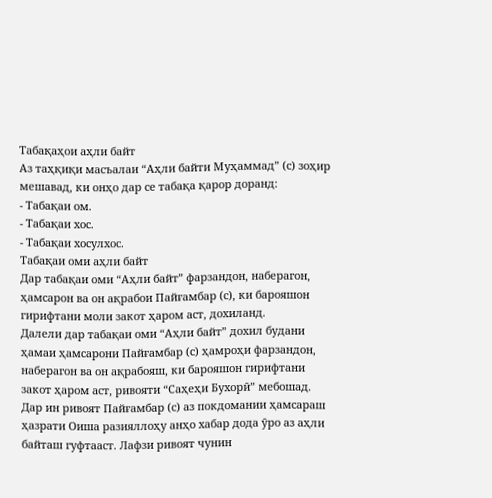Табақаҳои аҳли байт
Аз таҳқиқи масъалаи “Аҳли байти Муҳаммад” (с) зоҳир мешавад, ки онҳо дар се табақа қарор доранд:
- Табақаи ом.
- Табақаи хос.
- Табақаи хосулхос.
Табақаи оми аҳли байт
Дар табақаи оми “Аҳли байт” фарзандон, наберагон, ҳамсарон ва он ақрабои Пайғамбар (с), ки барояшон гирифтани моли закот ҳаром аст, дохиланд.
Далели дар табақаи оми “Аҳли байт” дохил будани ҳамаи ҳамсарони Пайғамбар (с) ҳамроҳи фарзандон, наберагон ва он ақрабояш, ки барояшон гирифтани закот ҳаром аст, ривояти “Саҳеҳи Бухорӣ” мебошад. Дар ин ривоят Пайғамбар (с) аз покдомании ҳамсараш ҳазрати Оиша разияллоҳу анҳо хабар дода ӯро аз аҳли байташ гуфтааст. Лафзи ривоят чунин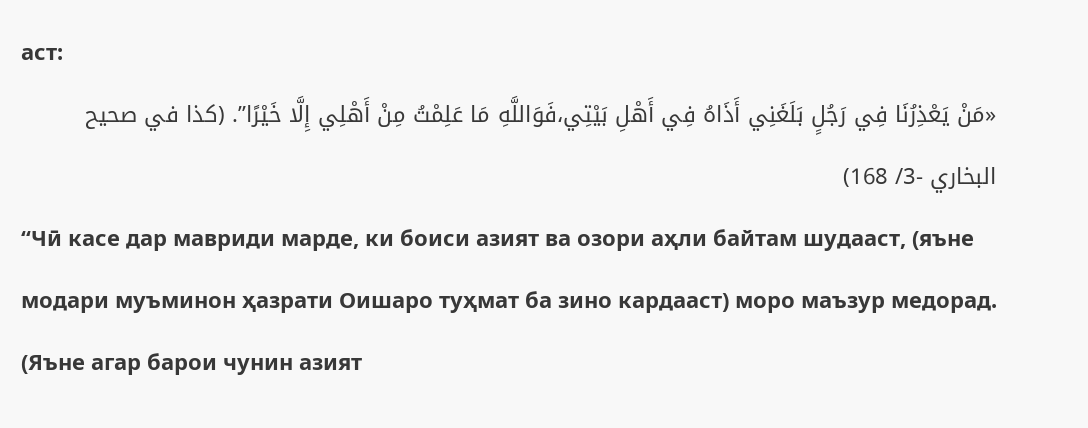аст:
«مَنْ يَعْذِرُنَا فِي رَجُلٍ بَلَغَنِي أَذَاهُ فِي أَهْلِ بَيْتِي،فَوَاللَّهِ مَا عَلِمْتُ مِنْ أَهْلِي إِلَّا خَيْرًا”. (كذا في صحيح البخاري -3/ 168)
“Чӣ касе дар мавриди марде, ки боиси азият ва озори аҳли байтам шудааст, (яъне модари муъминон ҳазрати Оишаро туҳмат ба зино кардааст) моро маъзур медорад. (Яъне агар барои чунин азият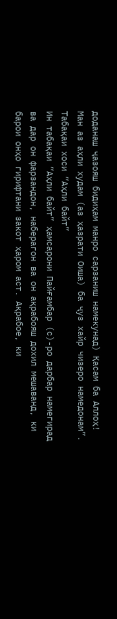доданаш ҷазояш бидиҳам манро сарзаниш намекунад) Қасам ба Аллоҳ! Ман аз аҳли худам (аз ҳазрати Оиша) ба ҷуз хайр чизеро намедонам”.
Табақаи хоси “Аҳли байт”
Ин табақаи “Аҳли байт” ҳамсарони Пайғамбар (с)-ро дарбар намегирад ва дар он фарзандон, наберагон ва он ақрабояш дохил мешаванд, ки барои онҳо гирифтани закот ҳаром аст. Ақрабое, ки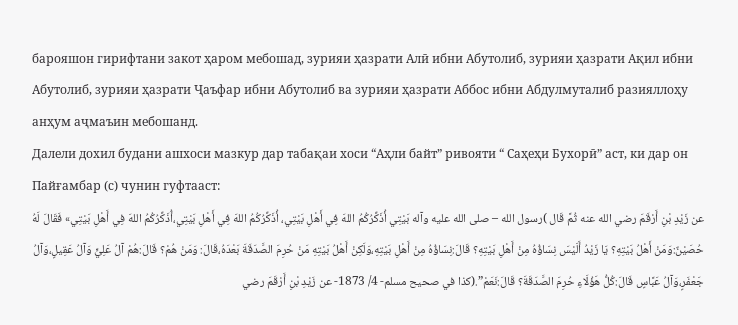барояшон гирифтани закот ҳаром мебошад, зурияи ҳазрати Алӣ ибни Абутолиб, зурияи ҳазрати Ақил ибни Абутолиб, зурияи ҳазрати Ҷаъфар ибни Абутолиб ва зурияи ҳазрати Аббос ибни Абдулмуталиб разияллоҳу анҳум аҷмаъин мебошанд.
Далели дохил будани ашхоси мазкур дар табақаи хоси “Аҳли байт” ривояти “ Саҳеҳи Бухорӣ” аст, ки дар он Пайғамбар (с) чунин гуфтааст:
عن زَيْدِ بْنِ أَرْقَمَ رضي الله عنه ثُمَّ قَال )رسول الله – صلى الله عليه وآله بَيْتِي أُذَكِّرُكُمُ اللهَ فِي أَهْلِ بَيْتِي، أُذَكِّرُكُمُ اللهَ فِي أَهْلِ بَيْتِي،أُذَكِّرُكُمُ اللهَ فِي أَهْلِ بَيْتِي» فَقَالَ لَهُ حُصَيْنٌ:وَمَنْ أَهْلُ بَيْتِهِ؟ يَا زَيْدُ أَلَيْسَ نِسَاؤُهُ مِنْ أَهْلِ بَيْتِهِ؟ قَالَ:نِسَاؤُهُ مِنْ أَهْلِ بَيْتِهِ،وَلَكِنْ أَهْلُ بَيْتِهِ مَنْ حُرِمَ الصَّدَقَةَ بَعْدَهُ،قَالَ: وَمَنْ هُمْ؟ قَالَ:هُمْ آلُ عَلِيٍّ وَآلُ عَقِيلٍ،وَآلُ جَعْفَرٍ،وَآلُ عَبَّاسٍ قَالَ:كُلُّ هَؤُلَاءِ حُرِمَ الصَّدَقَةَ؟ قَالَ:نَعَمْ”.(كذا في صحيح مسلم- 4/ 1873- عن زَيْدِ بْنِ أَرْقَمَ رضي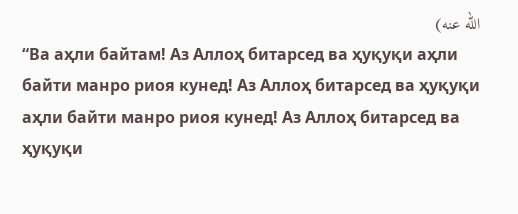الله عنه)
“Ва аҳли байтам! Аз Аллоҳ битарсед ва ҳуқуқи аҳли байти манро риоя кунед! Аз Аллоҳ битарсед ва ҳуқуқи аҳли байти манро риоя кунед! Аз Аллоҳ битарсед ва ҳуқуқи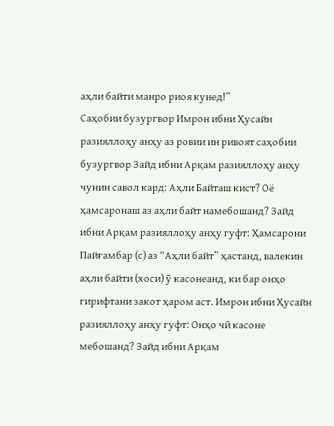аҳли байти манро риоя кунед!”
Саҳобии бузургвор Имрон ибни Ҳусайн разияллоҳу анҳу аз ровии ин ривоят саҳобии бузургвор Зайд ибни Арқам разияллоҳу анҳу чунин савол кард: Аҳли Байташ кист? Оё ҳамсаронаш аз аҳли байт намебошанд? Зайд ибни Арқам разияллоҳу анҳу гуфт: Ҳамсарони Пайғамбар (с) аз “Аҳли байт” ҳастанд, валекин аҳли байти (хоси) ӯ касонеанд, ки бар онҳо гирифтани закот ҳаром аст. Имрон ибни Ҳусайн разияллоҳу анҳу гуфт: Онҳо чӣ касоне мебошанд? Зайд ибни Арқам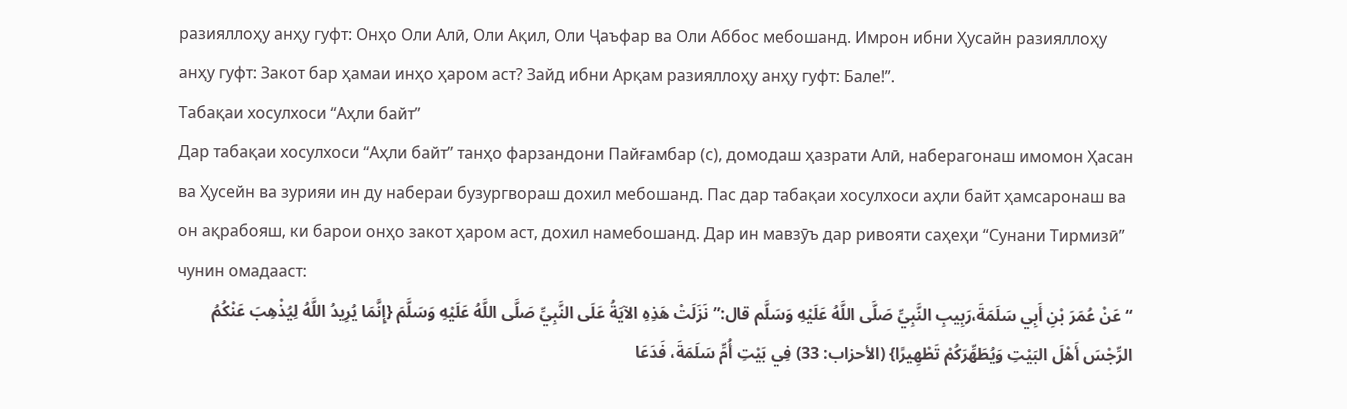разияллоҳу анҳу гуфт: Онҳо Оли Алӣ, Оли Ақил, Оли Ҷаъфар ва Оли Аббос мебошанд. Имрон ибни Ҳусайн разияллоҳу анҳу гуфт: Закот бар ҳамаи инҳо ҳаром аст? Зайд ибни Арқам разияллоҳу анҳу гуфт: Бале!”.
Табақаи хосулхоси “Аҳли байт”
Дар табақаи хосулхоси “Аҳли байт” танҳо фарзандони Пайғамбар (с), домодаш ҳазрати Алӣ, наберагонаш имомон Ҳасан ва Ҳусейн ва зурияи ин ду набераи бузургвораш дохил мебошанд. Пас дар табақаи хосулхоси аҳли байт ҳамсаронаш ва он ақрабояш, ки барои онҳо закот ҳаром аст, дохил намебошанд. Дар ин мавзӯъ дар ривояти саҳеҳи “Сунани Тирмизӣ” чунин омадааст:
“عَنْ عُمَرَ بْنِ أَبِي سَلَمَةَ،رَبِيبِ النَّبِيِّ صَلَّى اللَّهُ عَلَيْهِ وَسَلَّم قال:”نَزَلَتْ هَذِهِ الآيَةُ عَلَى النَّبِيِّ صَلَّى اللَّهُ عَلَيْهِ وَسَلَّمَ {إِنَّمَا يُرِيدُ اللَّهُ لِيُذْهِبَ عَنْكُمُ الرِّجْسَ أَهْلَ البَيْتِ وَيُطَهِّرَكُمْ تَطْهِيرًا} (الأحزاب: 33) فِي بَيْتِ أُمِّ سَلَمَةَ، فَدَعَا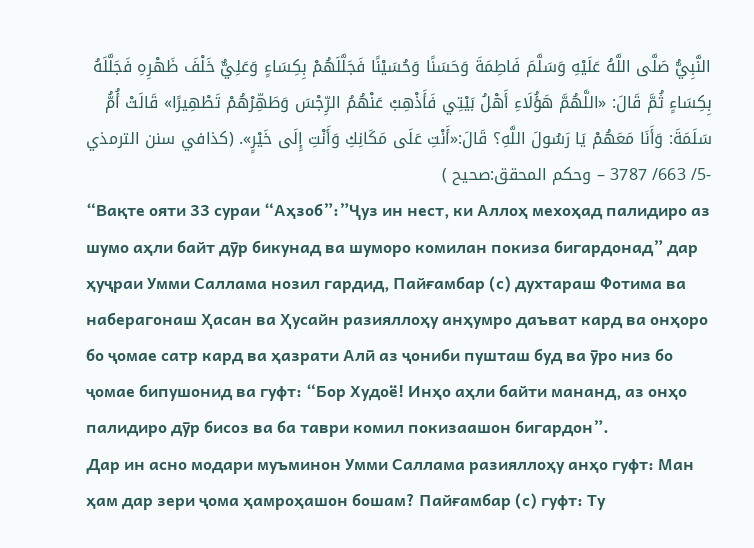النَّبِيُّ صَلَّى اللَّهُ عَلَيْهِ وَسَلَّمَ فَاطِمَةَ وَحَسَنًا وَحُسَيْنًا فَجَلَّلَهُمْ بِكِسَاءٍ وَعَلِيٌّ خَلْفَ ظَهْرِهِ فَجَلَّلَهُ بِكِسَاءٍ ثُمَّ قَالَ: «اللَّهُمَّ هَؤُلَاءِ أَهْلُ بَيْتِي فَأَذْهِبْ عَنْهُمُ الرِّجْسَ وَطَهِّرْهُمْ تَطْهِيرًا» قَالَتْ أُمُّ سَلَمَةَ: وَأَنَا مَعَهُمْ يَا رَسُولَ اللَّهِ؟ قَالَ:«أَنْتِ عَلَى مَكَانِكِ وَأَنْتِ إِلَى خَيْرٍ». (كذافي سنن الترمذي -5/ 663/ 3787 – وحكم المحقق:صحيح )
“Вақте ояти 33 сураи “Аҳзоб”:”Ҷуз ин нест, ки Аллоҳ мехоҳад палидиро аз шумо аҳли байт дӯр бикунад ва шуморо комилан покиза бигардонад” дар ҳуҷраи Умми Саллама нозил гардид, Пайғамбар (с) духтараш Фотима ва наберагонаш Ҳасан ва Ҳусайн разияллоҳу анҳумро даъват кард ва онҳоро бо ҷомае сатр кард ва ҳазрати Алӣ аз ҷониби пушташ буд ва ӯро низ бо ҷомае бипушонид ва гуфт: “Бор Худоё! Инҳо аҳли байти мананд, аз онҳо палидиро дӯр бисоз ва ба таври комил покизаашон бигардон”.
Дар ин асно модари муъминон Умми Саллама разияллоҳу анҳо гуфт: Ман ҳам дар зери ҷома ҳамроҳашон бошам? Пайғамбар (с) гуфт: Ту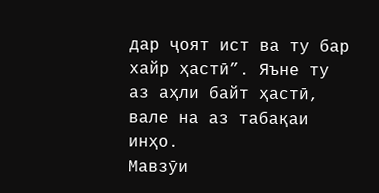дар ҷоят ист ва ту бар хайр ҳастӣ”. Яъне ту аз аҳли байт ҳастӣ, вале на аз табақаи инҳо.
Мавзӯи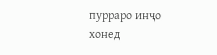пурраро инҷо хонед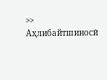>> Аҳлибайтшиносӣ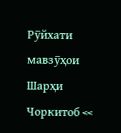Рӯйхати мавзӯҳои Шарҳи Чоркитоб <<